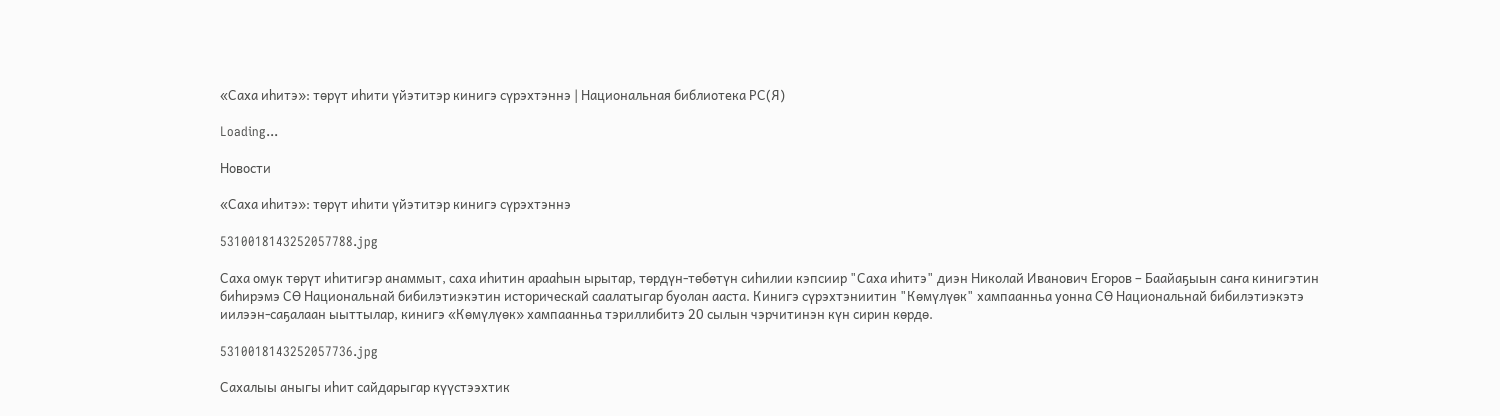«Саха иһитэ»: төрүт иһити үйэтитэр кинигэ сүрэхтэннэ | Национальная библиотека РС(Я)

Loading...

Новости

«Саха иһитэ»: төрүт иһити үйэтитэр кинигэ сүрэхтэннэ

5310018143252057788.jpg

Саха омук төрүт иһитигэр анаммыт, саха иһитин арааһын ырытар, төрдүн-төбөтүн сиһилии кэпсиир "Саха иһитэ" диэн Николай Иванович Егоров – Баайаҕыын саҥа кинигэтин биһирэмэ СӨ Национальнай бибилэтиэкэтин историческай саалатыгар буолан ааста. Кинигэ сүрэхтэниитин "Көмүлүөк" хампаанньа уонна СӨ Национальнай бибилэтиэкэтэ иилээн-саҕалаан ыыттылар, кинигэ «Көмүлүөк» хампаанньа тэриллибитэ 20 сылын чэрчитинэн күн сирин көрдө.

5310018143252057736.jpg

Сахалыы аныгы иһит сайдарыгар күүстээхтик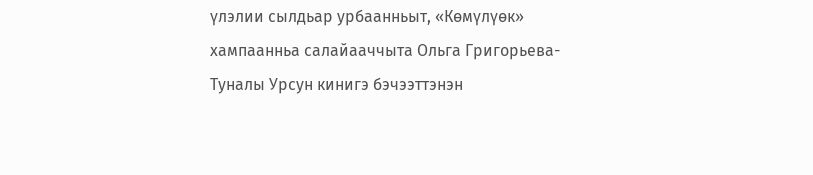үлэлии сылдьар урбаанньыт, «Көмүлүөк» хампаанньа салайааччыта Ольга Григорьева-Туналы Урсун кинигэ бэчээттэнэн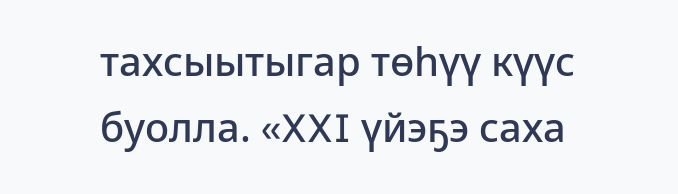тахсыытыгар төһүү күүс буолла. «XXI үйэҕэ саха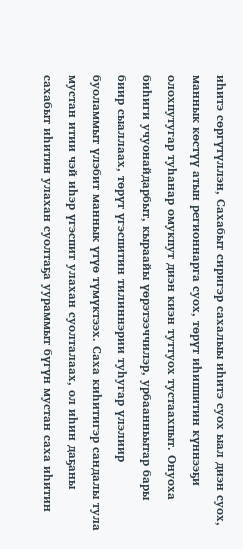иһитэ сөргүтүллэн, Сахабыт сиригэр сахалыы иһитэ суох ыал диэн суох, маннык көстүү атын регионнарга суох, төрүт иһиппитин күннээҕи олохпутугар туһанар омукпут диэн киэн туттуох тустаахпыт. Онуоха биһиги учуонайдарбыт, кыраайы үөрэтээччилэр, урбаанньытар бары биир сыаллаах, төрүт үгэспитин тилиннэрии туһугар үлэлиир буоламмыт үлэбит маннык үтүө түмүктээх. Саха киһитигэр сандалы тула мустан итии чэй иһэр үгэспит улахан суолталаах, ол иһин даҕаны сахабыт иһитин улахан суолтаҕа уураммыт бүгүн мустан саха иһитин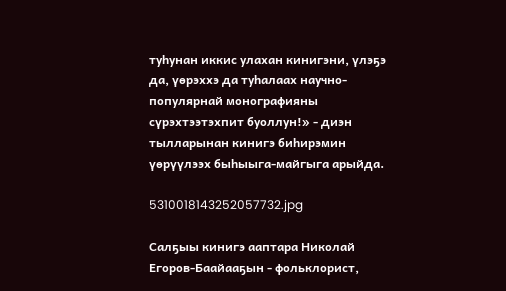туһунан иккис улахан кинигэни, үлэҕэ да, үөрэххэ да туһалаах научно-популярнай монографияны сүрэхтээтэхпит буоллун!» - диэн тылларынан кинигэ биһирэмин үөрүүлээх быһыыга-майгыга арыйда.

5310018143252057732.jpg

Салҕыы кинигэ ааптара Николай Егоров-Баайааҕын - фольклорист,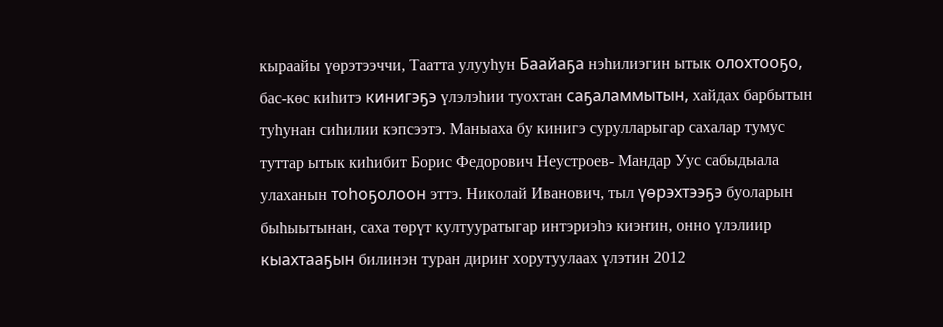кыраайы үөрэтээччи, Таатта улууһун Баайаҕа нэһилиэгин ытык олохтооҕо, бас-көс киһитэ кинигэҕэ үлэлэһии туохтан саҕаламмытын, хайдах барбытын туһунан сиһилии кэпсээтэ. Маныаха бу кинигэ сурулларыгар сахалар тумус туттар ытык киһибит Борис Федорович Неустроев- Мандар Уус сабыдыала улаханын тоһоҕолоон эттэ. Николай Иванович, тыл үөрэхтээҕэ буоларын быһыытынан, саха төрүт култууратыгар интэриэһэ киэҥин, онно үлэлиир кыахтааҕын билинэн туран дириҥ хорутуулаах үлэтин 2012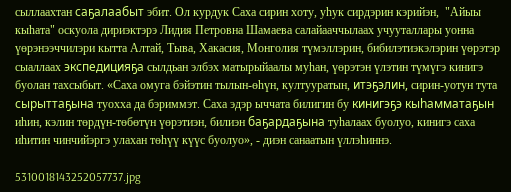сыллаахтан саҕалаабыт эбит. Ол курдук Саха сирин хоту, уһук сирдэрин кэрийэн,  "Айыы кыһата" оскуола дириэктэрэ Лидия Петровна Шамаева салайааччылаах учууталлары уонна үөрэнээччилэри кытта Алтай, Тыва, Хакасия, Монголия түмэллэрин, бибилэтиэкэлэрин үөрэтэр сыаллаах экспедицияҕа сылдьан элбэх матырыйаалы муһан, үөрэтэн үлэтин түмүгэ кинигэ буолан тахсыбыт. «Саха омуга бэйэтин тылын-өһүн, култууратын, итэҕэлин, сирин-уотун тута сырыттаҕына туохха да бэриммэт. Саха эдэр ыччата билигин бу кинигэҕэ кыһамматаҕын иһин, кэлин төрдүн-төбөтүн үөрэтиэн, билиэн баҕардаҕына туһалаах буолуо, кинигэ саха иһитин чинчийэргэ улахан төһүү күүс буолуо», - диэн санаатын үллэһиннэ.

5310018143252057737.jpg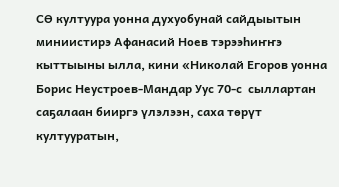СӨ култуура уонна духуобунай сайдыытын миниистирэ Афанасий Ноев тэрээһиҥҥэ кыттыыны ылла, кини «Николай Егоров уонна Борис Неустроев-Мандар Уус 70-с  сыллартан саҕалаан бииргэ үлэлээн, саха төрүт култууратын,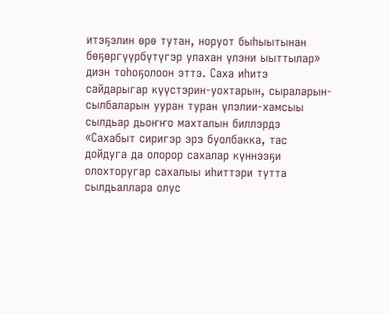итэҕэлин өрө тутан, норуот быһыытынан бөҕөргүүрбүтүгэр улахан үлэни ыыттылар» диэн тоһоҕолоон эттэ. Саха иһитэ сайдарыгар күүстэрин-уохтарын, сыраларын-сылбаларын ууран туран үлэлии-хамсыы сылдьар дьоҥҥо махталын биллэрдэ «Сахабыт сиригэр эрэ буолбакка, тас дойдуга да олорор сахалар күннээҕи олохторугар сахалыы иһиттэри тутта сылдьаллара олус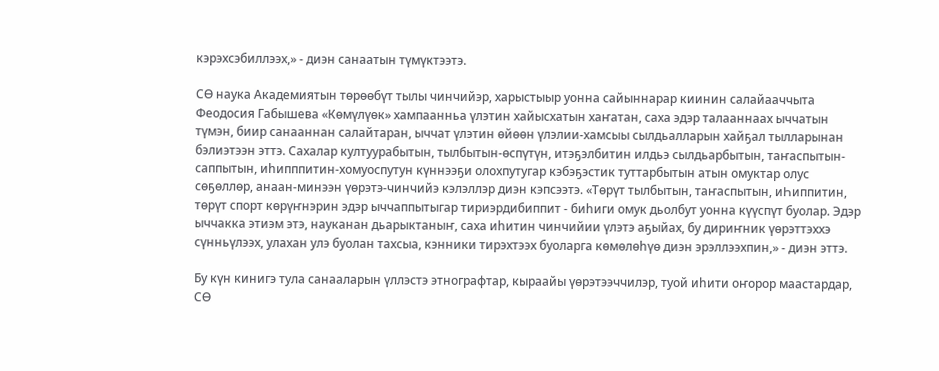кэрэхсэбиллээх,» - диэн санаатын түмүктээтэ.

СӨ наука Академиятын төрөөбүт тылы чинчийэр, харыстыыр уонна сайыннарар киинин салайааччыта Феодосия Габышева «Көмүлүөк» хампаанньа үлэтин хайысхатын хаҥатан, саха эдэр талааннаах ыччатын түмэн, биир санааннан салайтаран, ыччат үлэтин өйөөн үлэлии-хамсыы сылдьалларын хайҕал тылларынан бэлиэтээн эттэ. Сахалар култуурабытын, тылбытын-өспүтүн, итэҕэлбитин илдьэ сылдьарбытын, таҥаспытын-саппытын, иһипппитин-хомуоспутун күннээҕи олохпутугар кэбэҕэстик туттарбытын атын омуктар олус сөҕөллөр, анаан-минээн үөрэтэ-чинчийэ кэлэллэр диэн кэпсээтэ. «Төрүт тылбытын, таҥаспытын, иҺиппитин, төрүт спорт көрүҥнэрин эдэр ыччаппытыгар тириэрдибиппит - биһиги омук дьолбут уонна күүспүт буолар. Эдэр ыччакка этиэм этэ, науканан дьарыктаныҥ, саха иһитин чинчийии үлэтэ аҕыйах, бу дириҥник үөрэттэххэ сүнньүлээх, улахан улэ буолан тахсыа, кэнники тирэхтээх буоларга көмөлөһүө диэн эрэллээхпин,» - диэн эттэ.

Бу күн кинигэ тула санааларын үллэстэ этнографтар, кыраайы үөрэтээччилэр, туой иһити оҥорор маастардар, СӨ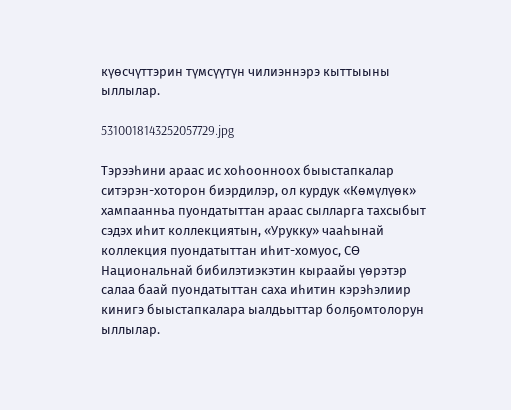күөсчүттэрин түмсүүтүн чилиэннэрэ кыттыыны ыллылар.

5310018143252057729.jpg

Тэрээһини араас ис хоһоонноох быыстапкалар ситэрэн-хоторон биэрдилэр, ол курдук «Көмүлүөк» хампаанньа пуондатыттан араас сылларга тахсыбыт сэдэх иһит коллекциятын, «Урукку» чааһынай коллекция пуондатыттан иһит-хомуос, СӨ Национальнай бибилэтиэкэтин кыраайы үөрэтэр салаа баай пуондатыттан саха иһитин кэрэһэлиир кинигэ быыстапкалара ыалдьыттар болҕомтолорун ыллылар.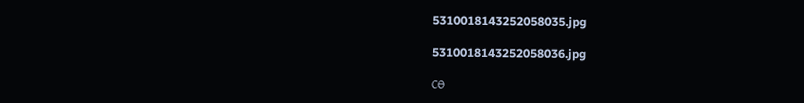5310018143252058035.jpg

5310018143252058036.jpg

СӨ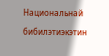Национальнай бибилэтиэкэтин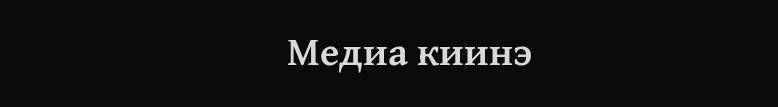Медиа киинэ